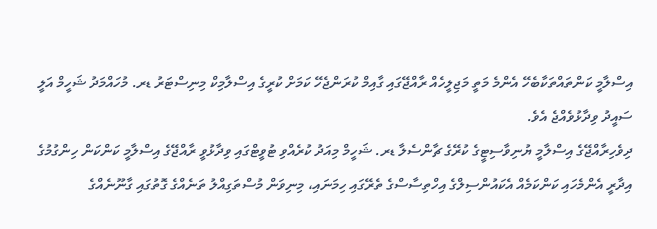އިސްލާމީ ކަންތައްތަކާބެހޭ އެންމެ މަތީ މަޖިލީހެއް ރާއްޖޭގައި ގާއިމް ކުރަންޖެހޭ ކަމަށް ކުރީގެ އިސްލާމިކް މިނިސްޓަރު ޑރ. މުހައްމަދު ޝަހީމް އަލީ ސައީދު ވިދާޅުވެއްޖެ އެވެ.
ދިވެހިރާއްޖޭގެ އިސްލާމީ ޔުނިވާސިޓީގެ ކުރޭގެ ޗާންސެލާ ޑރ. ޝަހީމް މިއަދު ކުރެއްވި ޓުވީޓްގައި ވިދާޅުވީ ރާއްޖޭގެ އިސްލާމީ ކަންކަން ހިންގުމުގެ އިދާރީ އެންމެހައި ކަންކަމެއް އެކައުންސިލްގެ އިހްތިސާސްގެ ތެރޭގައި ހިމަނައި، މިނިވަން މުސްތަގިއްލު ތަނެއްގެ ގޮތުގައި ގާނޫނެއްގެ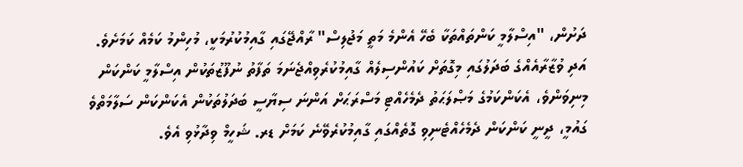ދަށުން، "އިސްލާމީ ކަންތައްތަކާ ބެހޭ އެންމެ މަތީ މަޖުލިސް" ރާއްޖޭގައި ގާއިމުކުރުމަކީ، މުހިންމު ކަމެއް ކަމަށެވެ. އަދި ވުޒާރާއެއްގެ ބަދަލުގައި މިގޮތަށް ކައުންސިލެއް ގާއިމުކުރެވިއްޖެނަމަ ތަފާތު ނުފޫޒުތަކުން އިސްލާމީ ކަންކަން މިނިވަންވެ، އެކަންކަމުގެ މަޞްލަޙަތު ދެމެހެއްޓި މަސްރަޙަށް އަންނަ ސިޔާސީ ބަދަލުތަކުން އެކަންކަން ސަލާމަތްވެ ގައުމީ، ދީނީ ކަންކަން ދެމެހެއްޓެނިވި ގޮތެއްގައި ގާއިމުކުރެވޭނެ ކަމަށް ޑރ. ޝަހީމް ވިދާޅުވި އެވެ.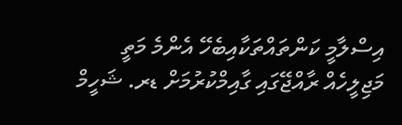އިސްލާމީ ކަންތައްތަކާއިބެހޭ އެންމެ މަތީ މަޖިލީހެއް ރާއްޖޭގައި ގާއިމްކުރުމަށް ޑރ. ޝަހީމް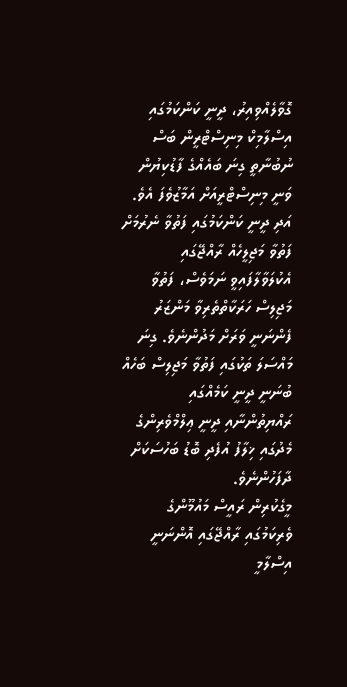ގޮވާލެއްވިއިރު، ދީނީ ކަންކަމުގައި އިސްލާމިކް މިނިސްޓްރީން ބަސް ނުބުނާތީ ގިނަ ބައެއްގެ ފާޑުކިޔުން ވަނީ މިނިސްޓްރީއަށް އަމާޒުވެފަ އެވެ. އަދި ދީނީ ކަންކަމުގައި ފަތުވާ ނެރުމަށް ފަތުވާ މަޖިލީހެއް ރާއްޖޭގައި އެކުލަވާލާފައިވީ ނަމަވެސް، ފަތުވާ މަޖިލިސް ހަރަކާތްތެރިވާ މަންޒަރު ފެންނަނީ ވަރަށް މަދުންނެވެ. ގިނަ މައްސަލަ ތަކުގައި ފަތުވާ މަޖިލިސް ބަހެއް ބުނަނީ ދީނީ ކަމެއްގައި ރައްޔިތުންނާއި ދީނީ ޢިލްމްވެރިންގެ މެދުގައި ޚިލާފު އުފެދި ބޮޑު ބަހުސަކަށް ދާފަހުންނެވެ.
މީގެކުރިން ރައީސް މައުމޫންގެ ވެރިކަމުގައި ރާއްޖޭގައި އޮންނަނީ އިސްލާމީ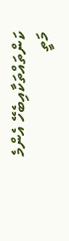ކަންތައްތަކާއިބެހޭ އެންމެ މަތީ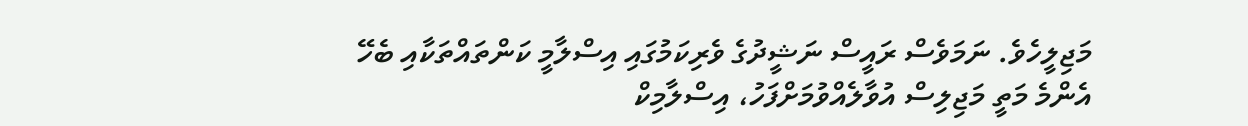މަޖިލީހެވެ. ނަމަވެސް ރައީސް ނަޝީދުގެ ވެރިކަމުގައި އިސްލާމީ ކަންތައްތަކާއި ބެހޭ އެންމެ މަތީ މަޖިލިސް އުވާލެއްވުމަށްފަހު، އިސްލާމިކް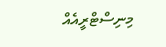މިނިސްޓްރީއެއް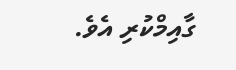ގާއިމްކުރި އެވެ.